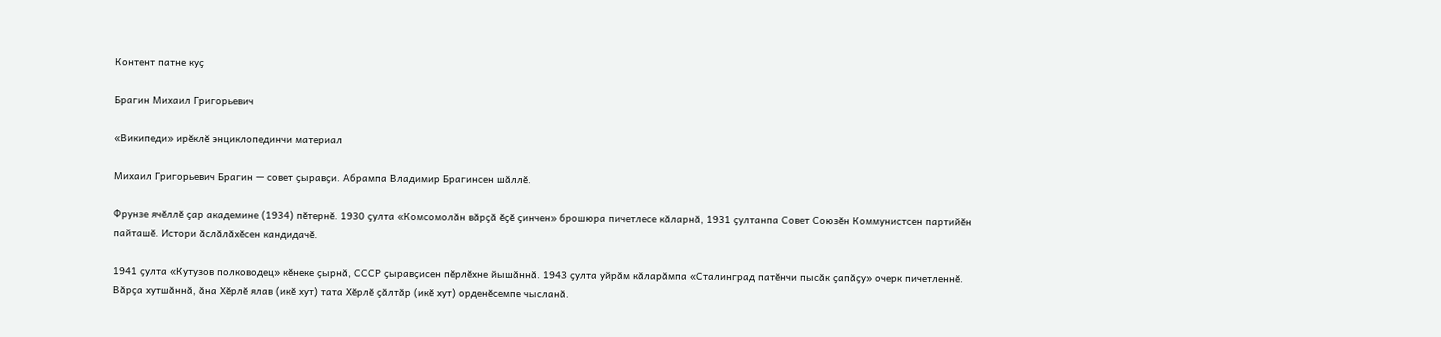Контент патне куҫ

Брагин Михаил Григорьевич

«Википеди» ирĕклĕ энциклопединчи материал

Михаил Григорьевич Брагин — совет ҫыравҫи. Абрампа Владимир Брагинсен шӑллӗ.

Фрунзе ячӗллӗ ҫар академине (1934) пӗтернӗ. 1930 ҫулта «Комсомолӑн вӑрҫӑ ӗҫӗ ҫинчен» брошюра пичетлесе кӑларнӑ, 1931 ҫултанпа Совет Союзӗн Коммунистсен партийӗн пайташӗ. Истори ӑслӑлӑхӗсен кандидачӗ.

1941 ҫулта «Кутузов полководец» кӗнеке ҫырнӑ, СССР ҫыравҫисен пӗрлӗхне йышӑннӑ. 1943 ҫулта уйрӑм кӑларӑмпа «Сталинград патӗнчи пысӑк ҫапӑҫу» очерк пичетленнӗ. Вӑрҫа хутшӑннӑ, ӑна Хӗрлӗ ялав (икӗ хут) тата Хӗрлӗ ҫӑлтӑр (икӗ хут) орденӗсемпе чысланӑ.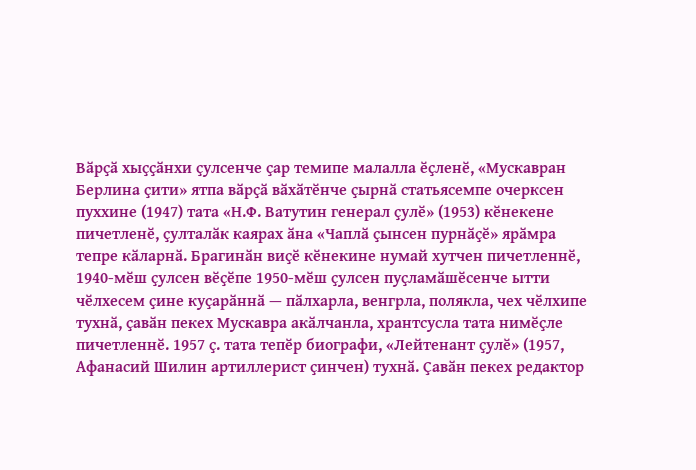Вӑрҫӑ хыҫҫӑнхи ҫулсенче ҫар темипе малалла ӗҫленӗ, «Мускавран Берлина ҫити» ятпа вӑрҫӑ вӑхӑтӗнче ҫырнӑ статьясемпе очерксен пуххине (1947) тата «Н.Ф. Ватутин генерал ҫулӗ» (1953) кӗнекене пичетленӗ, ҫулталӑк каярах ӑна «Чаплӑ ҫынсен пурнӑҫӗ» ярӑмра тепре кӑларнӑ. Брагинӑн виҫӗ кӗнекине нумай хутчен пичетленнӗ, 1940-мӗш ҫулсен вӗҫӗпе 1950-мӗш ҫулсен пуҫламӑшӗсенче ытти чӗлхесем ҫине куҫарӑннӑ — пӑлхарла, венгрла, полякла, чех чӗлхипе тухнӑ, ҫавӑн пекех Мускавра акӑлчанла, хрантсусла тата нимӗҫле пичетленнӗ. 1957 ҫ. тата тепӗр биографи, «Лейтенант ҫулӗ» (1957, Афанасий Шилин артиллерист ҫинчен) тухнӑ. Ҫавӑн пекех редактор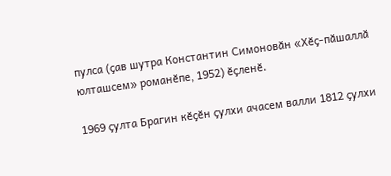пулса (ҫав шутра Константин Симоновӑн «Хӗҫ-пӑшаллӑ юлташсем» романӗпе, 1952) ӗҫленӗ.

1969 ҫулта Брагин кӗҫӗн ҫулхи ачасем валли 1812 ҫулхи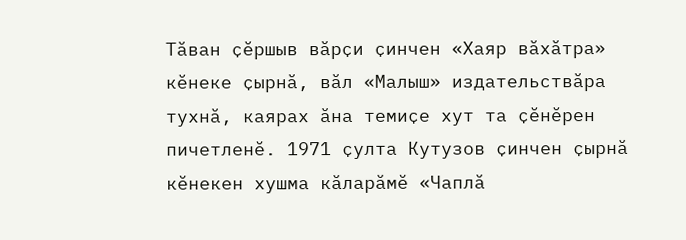Тӑван ҫӗршыв вӑрҫи ҫинчен «Хаяр вӑхӑтра» кӗнеке ҫырнӑ, вӑл «Малыш» издательствӑра тухнӑ, каярах ӑна темиҫе хут та ҫӗнӗрен пичетленӗ. 1971 ҫулта Кутузов ҫинчен ҫырнӑ кӗнекен хушма кӑларӑмӗ «Чаплӑ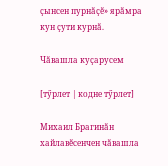ҫынсен пурнӑҫӗ» ярӑмра кун ҫути курнӑ.

Чӑвашла куҫарусем

[тӳрлет | кодне тӳрлет]

Михаил Брагинӑн хайлавӗсенчен чӑвашла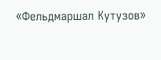«Фельдмаршал Кутузов»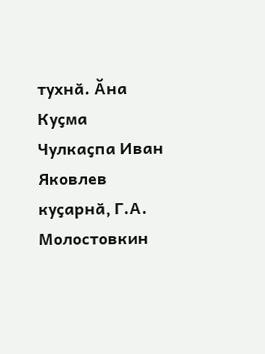тухнӑ. Ӑна Куҫма Чулкаҫпа Иван Яковлев куҫарнӑ, Г.А. Молостовкин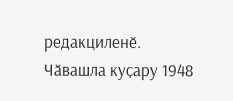редакциленӗ. Чӑвашла куҫару 1948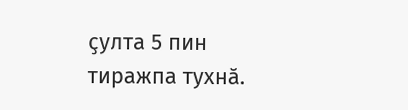ҫулта 5 пин тиражпа тухнӑ.